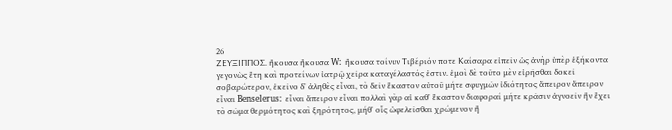26
ΖΕΥΞΙΠΠΟΣ. ἤκουσα ἤκουσα W: ἤκουσα τοίνυν Τιβέριόν ποτε Καίσαρα εἰπεῖν ὡς ἀνὴρ ὑπὲρ ἑξήκοντα γεγονὼς ἔτη καὶ προτείνων ἰατρῷ χεῖρα καταγέλαστός ἐστιν. ἐμοὶ δὲ τοῦτο μὲν εἰρῆσθαι δοκεῖ σοβαρώτερον, ἐκεῖνο δʼ ἀληθὲς εἶναι, τὸ δεῖν ἕκαστον αὑτοῦ μήτε σφυγμῶν ἰδιότητος ἄπειρον ἄπειρον εἶναι Benselerus: εἶναι ἄπειρον εἶναι πολλαὶ γὰρ αἱ καθʼ ἕκαστον διαφοραί μήτε κρᾶσιν ἀγνοεῖν ἣν ἔχει τὸ σῶμα θερμότητος καὶ ξηρότητος, μήθʼ οἷς ὠφελεῖσθαι χρώμενον ἢ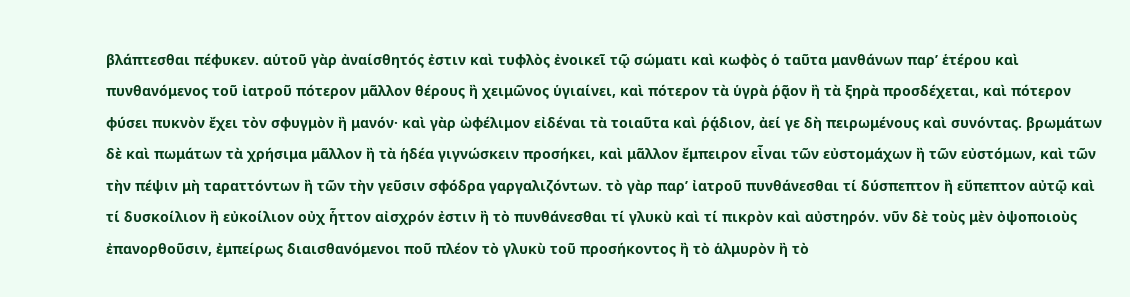βλάπτεσθαι πέφυκεν. αὑτοῦ γὰρ ἀναίσθητός ἐστιν καὶ τυφλὸς ἐνοικεῖ τῷ σώματι καὶ κωφὸς ὁ ταῦτα μανθάνων παρʼ ἑτέρου καὶ πυνθανόμενος τοῦ ἰατροῦ πότερον μᾶλλον θέρους ἢ χειμῶνος ὑγιαίνει, καὶ πότερον τὰ ὑγρὰ ῥᾷον ἢ τὰ ξηρὰ προσδέχεται, καὶ πότερον φύσει πυκνὸν ἔχει τὸν σφυγμὸν ἢ μανόν· καὶ γὰρ ὠφέλιμον εἰδέναι τὰ τοιαῦτα καὶ ῥᾴδιον, ἀεί γε δὴ πειρωμένους καὶ συνόντας. βρωμάτων δὲ καὶ πωμάτων τὰ χρήσιμα μᾶλλον ἢ τὰ ἡδέα γιγνώσκειν προσήκει, καὶ μᾶλλον ἔμπειρον εἶναι τῶν εὐστομάχων ἢ τῶν εὐστόμων, καὶ τῶν τὴν πέψιν μὴ ταραττόντων ἢ τῶν τὴν γεῦσιν σφόδρα γαργαλιζόντων. τὸ γὰρ παρʼ ἰατροῦ πυνθάνεσθαι τί δύσπεπτον ἢ εὔπεπτον αὐτῷ καὶ τί δυσκοίλιον ἢ εὐκοίλιον οὐχ ἧττον αἰσχρόν ἐστιν ἢ τὸ πυνθάνεσθαι τί γλυκὺ καὶ τί πικρὸν καὶ αὐστηρόν. νῦν δὲ τοὺς μὲν ὀψοποιοὺς ἐπανορθοῦσιν, ἐμπείρως διαισθανόμενοι ποῦ πλέον τὸ γλυκὺ τοῦ προσήκοντος ἢ τὸ ἁλμυρὸν ἢ τὸ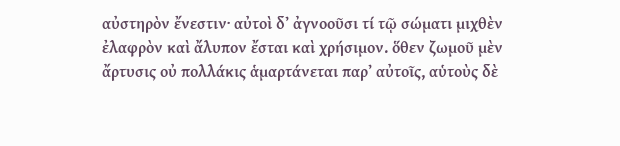αὐστηρὸν ἔνεστιν· αὐτοὶ δʼ ἀγνοοῦσι τί τῷ σώματι μιχθὲν ἐλαφρὸν καὶ ἄλυπον ἔσται καὶ χρήσιμον. ὅθεν ζωμοῦ μὲν ἄρτυσις οὐ πολλάκις ἁμαρτάνεται παρʼ αὐτοῖς, αὑτοὺς δὲ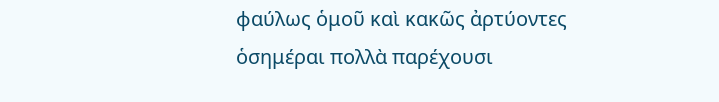φαύλως ὁμοῦ καὶ κακῶς ἀρτύοντες ὁσημέραι πολλὰ παρέχουσι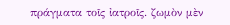πράγματα τοῖς ἰατροῖς. ζωμὸν μὲν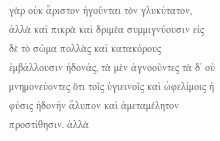γὰρ οὐκ ἄριστον ἡγοῦνται τὸν γλυκύτατον, ἀλλὰ καὶ πικρὰ καὶ δριμέα συμμιγνύουσιν εἰς δὲ τὸ σῶμα πολλὰς καὶ κατακόρους ἐμβάλλουσιν ἡδονάς, τὰ μὲν ἀγνοοῦντες τὰ δʼ οὐ μνημονεύοντες ὅτι τοῖς ὑγιεινοῖς καὶ ὠφελίμοις ἡ φύσις ἡδονὴν ἄλυπον καὶ ἀμεταμέλητον προστίθησιν. ἀλλὰ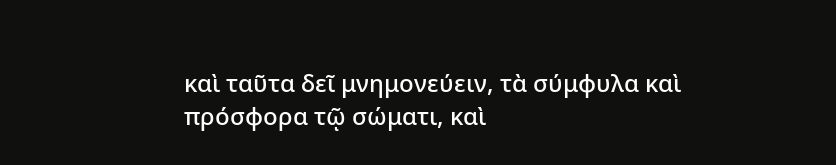καὶ ταῦτα δεῖ μνημονεύειν, τὰ σύμφυλα καὶ πρόσφορα τῷ σώματι, καὶ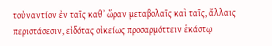τοὐναντίον ἐν ταῖς καθʼ ὥραν μεταβολαῖς καὶ ταῖς, ἄλλαις περιστάσεσιν, εἰδότας οἰκείως προσαρμόττειν ἑκάστῳ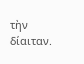τὴν δίαιταν.